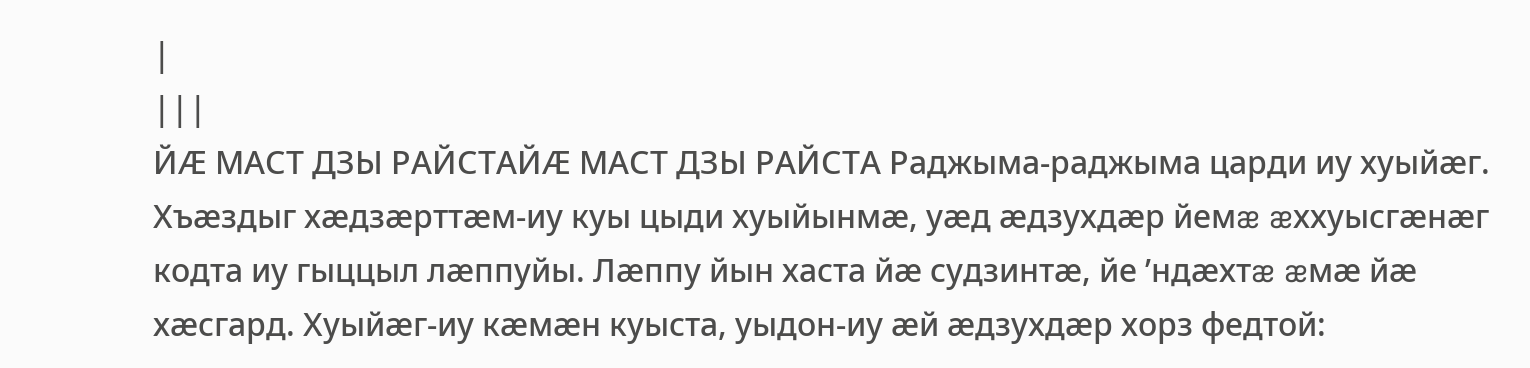|
|||
ЙÆ МАСТ ДЗЫ РАЙСТАЙÆ МАСТ ДЗЫ РАЙСТА Раджыма-раджыма царди иу хуыйæг. Хъæздыг хæдзæрттæм-иу куы цыди хуыйынмæ, уæд æдзухдæр йемæ æххуысгæнæг кодта иу гыццыл лæппуйы. Лæппу йын хаста йæ судзинтæ, йе ’ндæхтæ æмæ йæ хæсгард. Хуыйæг-иу кæмæн куыста, уыдон-иу æй æдзухдæр хорз федтой: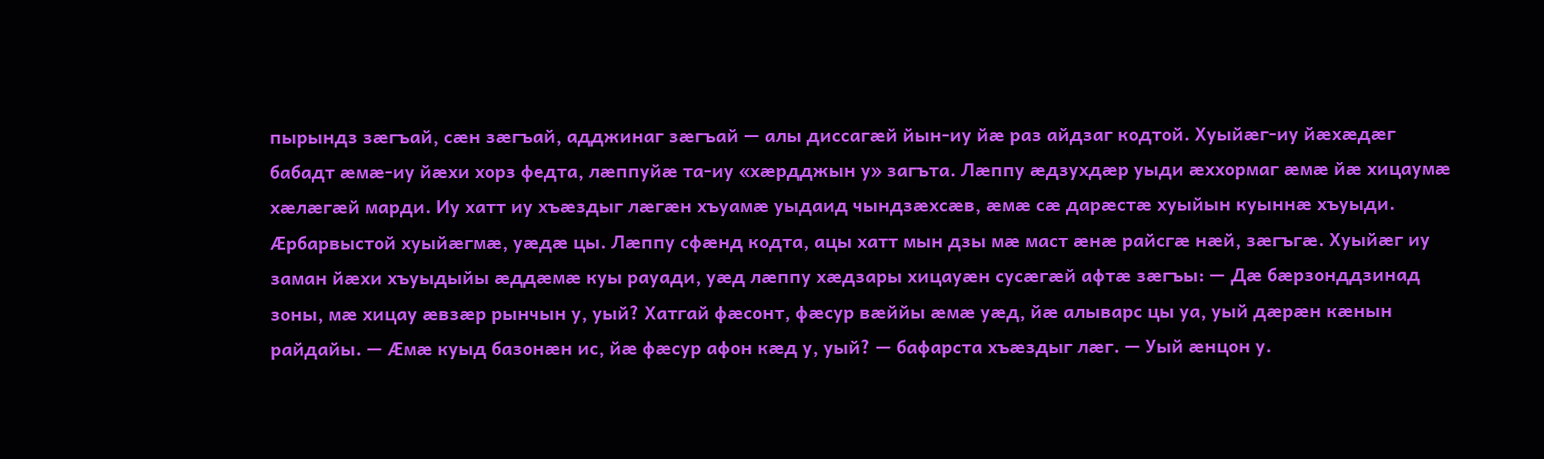пырындз зæгъай, сæн зæгъай, адджинаг зæгъай — алы диссагæй йын-иу йæ раз айдзаг кодтой. Хуыйæг-иу йæхæдæг бабадт æмæ-иу йæхи хорз федта, лæппуйæ та-иу «хæрдджын у» загъта. Лæппу æдзухдæр уыди æххормаг æмæ йæ хицаумæ хæлæгæй марди. Иу хатт иу хъæздыг лæгæн хъуамæ уыдаид чындзæхсæв, æмæ сæ дарæстæ хуыйын куыннæ хъуыди. Æрбарвыстой хуыйæгмæ, уæдæ цы. Лæппу сфæнд кодта, ацы хатт мын дзы мæ маст æнæ райсгæ нæй, зæгъгæ. Хуыйæг иу заман йæхи хъуыдыйы æддæмæ куы рауади, уæд лæппу хæдзары хицауæн сусæгæй афтæ зæгъы: — Дæ бæрзонддзинад зоны, мæ хицау æвзæр рынчын у, уый? Хатгай фæсонт, фæсур вæййы æмæ уæд, йæ алыварс цы уа, уый дæрæн кæнын райдайы. — Æмæ куыд базонæн ис, йæ фæсур афон кæд у, уый? — бафарста хъæздыг лæг. — Уый æнцон у.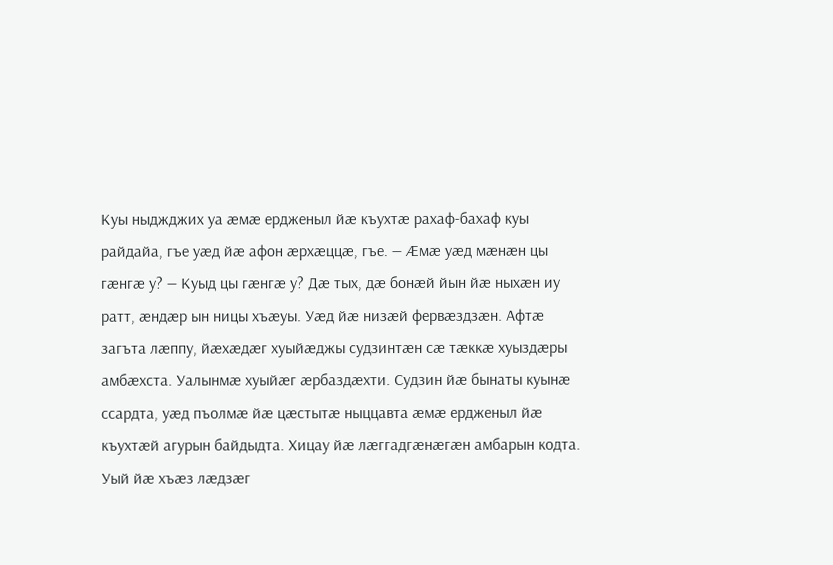Куы ныджджих уа æмæ ердженыл йæ къухтæ рахаф-бахаф куы райдайа, гъе уæд йæ афон æрхæццæ, гъе. — Æмæ уæд мæнæн цы гæнгæ у? — Куыд цы гæнгæ у? Дæ тых, дæ бонæй йын йæ ныхæн иу ратт, æндæр ын ницы хъæуы. Уæд йæ низæй фервæздзæн. Афтæ загъта лæппу, йæхæдæг хуыйæджы судзинтæн сæ тæккæ хуыздæры амбæхста. Уалынмæ хуыйæг æрбаздæхти. Судзин йæ бынаты куынæ ссардта, уæд пъолмæ йæ цæстытæ ныццавта æмæ ердженыл йæ къухтæй агурын байдыдта. Хицау йæ лæггадгæнæгæн амбарын кодта. Уый йæ хъæз лæдзæг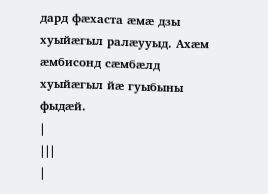дард фæхаста æмæ дзы хуыйæгыл ралæууыд. Ахæм æмбисонд сæмбæлд хуыйæгыл йæ гуыбыны фыдæй.
|
|||
|